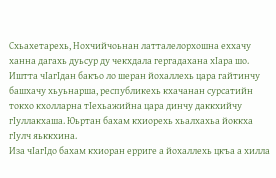Схьахетарехь, Нохчийчоьнан латталелорхошна еххачу ханна дагахь дуьсур ду чекхдала гергадахана хIара шо. Иштта чIагIдан бакъо ло шеран йохаллехь цара гайтинчу башхачу хьуьнарша, республикехь кхачанан сурсатийн токхо кхолларна тIехьажийна цара динчу даккхийчу гIуллакхаша. Юьртан бахам кхиорехь хьалхахьа йоккха гIулч яьккхина.
Иза чIагIдо бахам кхиоран ерриге а йохаллехь цкъа а хилла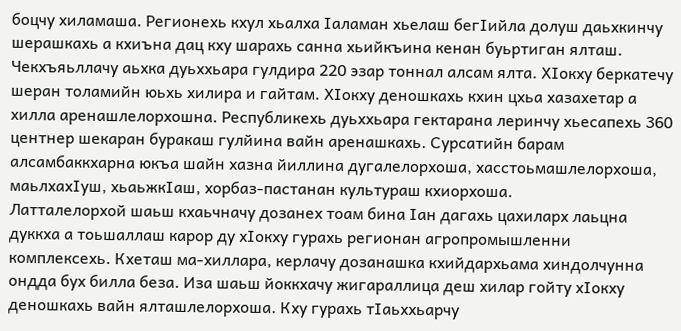боцчу хиламаша. Регионехь кхул хьалха Iаламан хьелаш бегIийла долуш даьхкинчу шерашкахь а кхиъна дац кху шарахь санна хьийкъина кенан буьртиган ялташ. Чекхъяьллачу аьхка дуьххьара гулдира 220 эзар тоннал алсам ялта. ХIокху беркатечу шеран толамийн юьхь хилира и гайтам. ХIокху деношкахь кхин цхьа хазахетар а хилла аренашлелорхошна. Республикехь дуьххьара гектарана леринчу хьесапехь 360 центнер шекаран буракаш гулйина вайн аренашкахь. Сурсатийн барам алсамбаккхарна юкъа шайн хазна йиллина дугалелорхоша, хасстоьмашлелорхоша, маьлхахIуш, хьаьжкIаш, хорбаз-пастанан культураш кхиорхоша.
Латталелорхой шаьш кхаьчначу дозанех тоам бина Iан дагахь цахиларх лаьцна дуккха а тоьшаллаш карор ду хIокху гурахь регионан агропромышленни комплексехь. Кхеташ ма-хиллара, керлачу дозанашка кхийдархьама хиндолчунна ондда бух билла беза. Иза шаьш йоккхачу жигараллица деш хилар гойту хIокху деношкахь вайн ялташлелорхоша. Кху гурахь тIаьххьарчу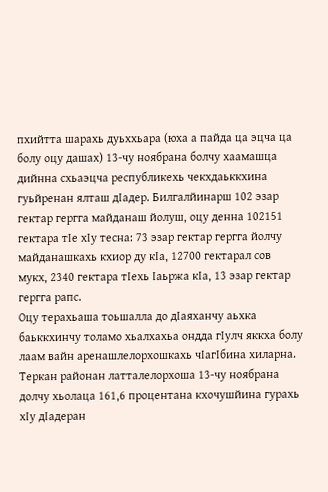пхийтта шарахь дуьххьара (юха а пайда ца эцча ца болу оцу дашах) 13-чу ноябрана болчу хаамашца дийнна схьаэцча республикехь чекхдаьккхина гуьйренан ялташ дIадер. Билгалйинарш 102 эзар гектар гергга майданаш йолуш, оцу денна 102151 гектара тIе хIу тесна: 73 эзар гектар гергга йолчу майданашкахь кхиор ду кIа, 12700 гектарал сов мукх, 2340 гектара тIехь Iаьржа кIа, 13 эзар гектар гергга рапс.
Оцу терахьаша тоьшалла до дIаяханчу аьхка баьккхинчу толамо хьалхахьа ондда гIулч яккха болу лаам вайн аренашлелорхошкахь чIагIбина хиларна. Теркан районан латталелорхоша 13-чу ноябрана долчу хьолаца 161,6 процентана кхочушйина гурахь хIу дIадеран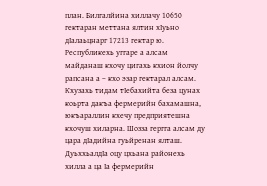план. Билгалйина хиллачу 10650 гектаран меттана ялтин хIуьно дIалаьцнарг 17213 гектар ю. Республикехь уггаре а алсам майданаш кхочу цигахь кхион йолчу рапсана а – кхо эзар гектарал алсам. Кхузахь тидам тIебахийта беза цунах коьрта дакъа фермерийн бахамашна, юкъараллин кхечу предприятешна кхочуш хиларна. Шозза гергга алсам ду цара дIадийна гуьйренан ялташ.
ДуьххьалдIа оцу цхьана районехь хилла а ца Iа фермерийн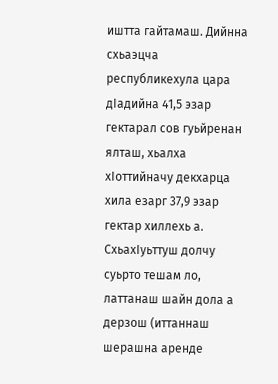иштта гайтамаш. Дийнна схьаэцча республикехула цара дIадийна 41,5 эзар гектарал сов гуьйренан ялташ, хьалха хIоттийначу декхарца хила езарг 37,9 эзар гектар хиллехь а. СхьахIуьттуш долчу суьрто тешам ло, латтанаш шайн дола а дерзош (иттаннаш шерашна аренде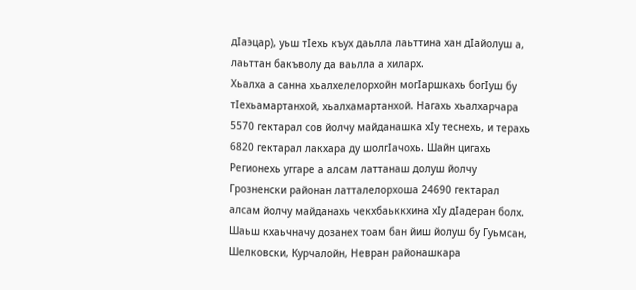дIаэцар), уьш тIехь къух даьлла лаьттина хан дIайолуш а, лаьттан бакъволу да ваьлла а хиларх.
Хьалха а санна хьалхелелорхойн могIаршкахь богIуш бу тIехьамартанхой, хьалхамартанхой. Нагахь хьалхарчара 5570 гектарал сов йолчу майданашка хIу теснехь, и терахь 6820 гектарал лакхара ду шолгIачохь. Шайн цигахь Регионехь уггаре а алсам латтанаш долуш йолчу Грозненски районан латталелорхоша 24690 гектарал алсам йолчу майданахь чекхбаьккхина хIу дIадеран болх.
Шаьш кхаьчначу дозанех тоам бан йиш йолуш бу Гуьмсан, Шелковски, Курчалойн, Невран районашкара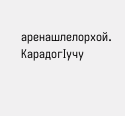аренашлелорхой. КарадогIучу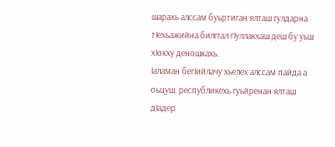шарахь алссам буьртиган ялташ гулдарна тIехьажийна билггал гIуллакхаш деш бу уьш хIокху деношкахь.
Iаламан бегIийлачу хьелех алссам пайда а оьцуш, республикехь гуьйренан ялташ дIадер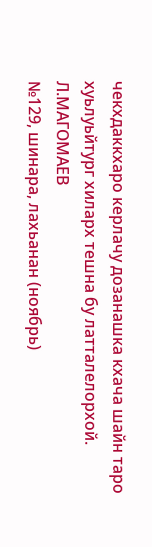чекхдаккхаро керлачу дозанашка кхача шайн таро хуьлуьйтург хиларх тешна бу латталелорхой.
Л.МАГОМАЕВ
№129, шинара, лахьанан (ноябрь)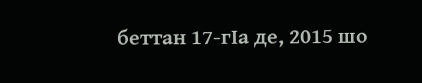беттан 17-гIа де, 2015 шо